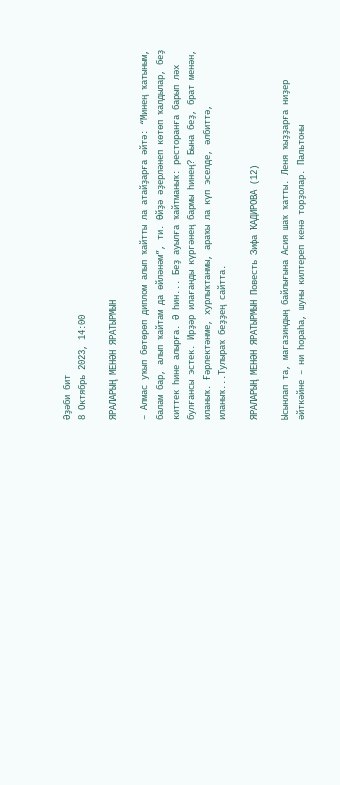Әҙәби бит
8 Октябрь 2023, 14:00

ЯРАЛАРЫҢ МЕНӘН ЯРАТЫРМЫН

– Алмас уҡып бөтөрөп диплом алып ҡайтты ла атайҙарға әйтә: “Минең ҡатыным, балам бар, алып ҡайтам да өйләнәм”, ти. Өйҙә әҙерләнеп көтөп ҡалдылар, беҙ киттек һине алырға. Ә һин... Беҙ ауылға ҡайтманыҡ: ресторанға барып ләх булғансы эстек. Ирҙәр илағанды күргәнең бармы һинең? Бына беҙ, брат менән, иланыҡ. Ғәрлектәнме, хурлыҡтанмы, араҡы ла күп эселде, әлбиттә, иланыҡ...Тулыраҡ беҙҙең сайтта.

ЯРАЛАРЫҢ МЕНӘН ЯРАТЫРМЫН Повесть Зифа ҠАДИРОВА (12)

Ысынлап та, магазиндың байлығына Асия шаҡ ҡатты. Леня ҡыҙҙарға ниҙер әйткәйне – ни һораһа, шуны килтереп кенә торҙолар. Пальтоны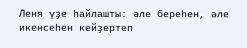Леня үҙе һайлашты: әле береһен, әле икенсеһен кейҙертеп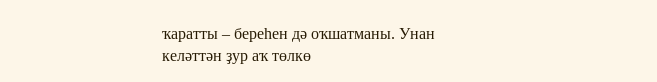ҡаратты – береһен дә оҡшатманы. Унан келәттән ҙур аҡ төлкө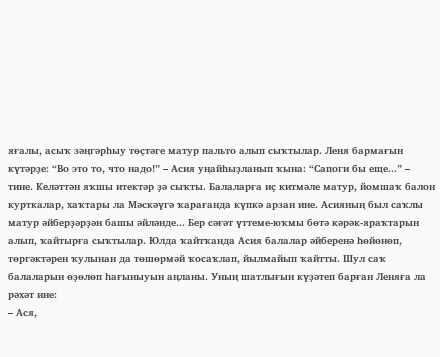яғалы, асыҡ зәңгәрһыу төҫтәге матур пальто алып сыҡтылар. Леня бармағын күтәрҙе: “Во это то, что надо!” – Асия уңайһыҙланып ҡына: “Сапоги бы еще...” – тине. Келәттән яҡшы итектәр ҙә сыҡты. Балаларға иҫ китмәле матур, йомшаҡ балон курткалар, хаҡтары ла Мәскәүгә ҡарағанда күпкә арзан ине. Асияның был саҡлы матур әйберҙәрҙән башы әйләнде... Бер сәғәт үттеме-юҡмы бөтә кәрәк-яраҡтарын алып, ҡайтырға сыҡтылар. Юлда ҡайтҡанда Асия балалар әйберенә һөйөнөп, төргәктәрен ҡулынан да төшөрмәй ҡосаҡлап, йылмайып ҡайтты. Шул саҡ балаларын өҙөлөп һағыныуын аңланы. Уның шатлығын күҙәтеп барған Леняға ла рәхәт ине:
– Ася,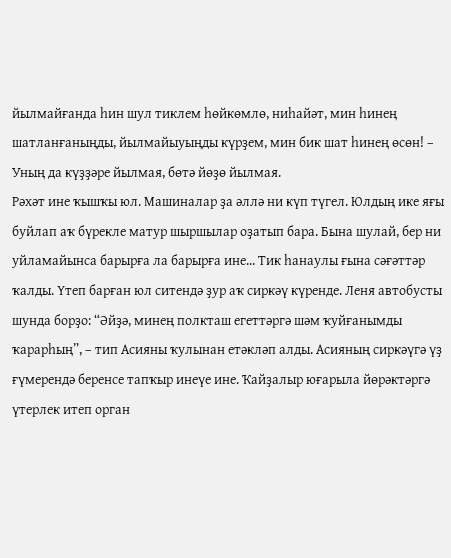йылмайғанда һин шул тиклем һөйкөмлө, ниһайәт, мин һинең шатланғаныңды, йылмайыуыңды күрҙем, мин бик шат һинең өсөн! – Уның да күҙҙәре йылмая, бөтә йөҙө йылмая.
Рәхәт ине ҡышҡы юл. Машиналар ҙа әллә ни күп түгел. Юлдың ике яғы буйлап аҡ бүрекле матур шыршылар оҙатып бара. Бына шулай, бер ни уйламайынса барырға ла барырға ине... Тик һанаулы ғына сәғәттәр ҡалды. Үтеп барған юл ситендә ҙур аҡ сиркәү күренде. Леня автобусты шунда борҙо: “Әйҙә, минең полкташ егеттәргә шәм ҡуйғанымды ҡарарһың”, – тип Асияны ҡулынан етәкләп алды. Асияның сиркәүгә үҙ ғүмерендә беренсе тапҡыр инеүе ине. Ҡайҙалыр юғарыла йөрәктәргә үтерлек итеп орган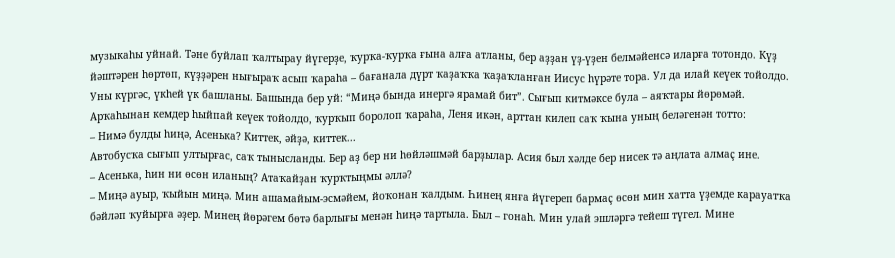музыкаһы уйнай. Тәне буйлап ҡалтырау йүгерҙе, ҡурҡа-ҡурҡа ғына алға атланы, бер аҙҙан үҙ-үҙен белмәйенсә иларға тотондо. Күҙ йәштәрен һөртөп, күҙҙәрен нығыраҡ асып ҡараһа – бағанала дүрт ҡаҙаҡҡа ҡаҙаҡланған Иисус һүрәте тора. Ул да илай кеүек тойолдо. Уны күргәс, үкһей үк башланы. Башында бер уй: “Миңә бында инергә ярамай бит”. Сығып китмәксе була – аяҡтары йөрөмәй. Арҡаһынан кемдер һыйпай кеүек тойолдо, ҡурҡып боролоп ҡараһа, Леня икән, арттан килеп саҡ ҡына уның беләгенән тотто:
– Нимә булды һиңә, Асенька? Киттек, әйҙә, киттек...
Автобусҡа сығып ултырғас, саҡ тынысланды. Бер аҙ бер ни һөйләшмәй барҙылар. Асия был хәлде бер нисек тә аңлата алмаҫ ине.
– Асенька, һин ни өсөн иланың? Атаҡайҙан ҡурҡтыңмы әллә?
– Миңә ауыр, ҡыйын миңә. Мин ашамайым-эсмәйем, йоҡонан ҡалдым. Һинең янға йүгереп бармаҫ өсөн мин хатта үҙемде карауатҡа бәйләп ҡуйырға әҙер. Минең йөрәгем бөтә барлығы менән һиңә тартыла. Был – гонаһ. Мин улай эшләргә тейеш түгел. Мине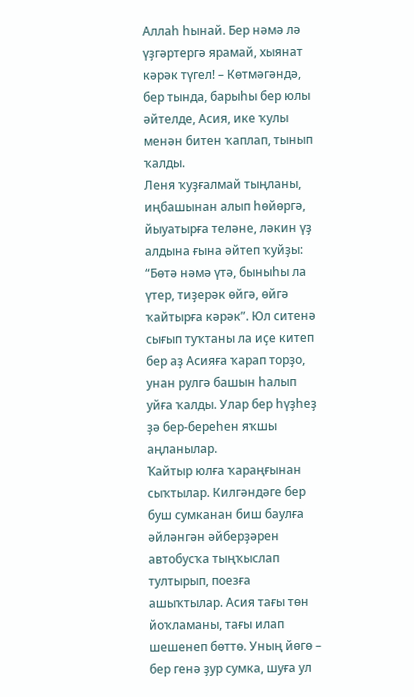Аллаһ һынай. Бер нәмә лә үҙгәртергә ярамай, хыянат кәрәк түгел! – Көтмәгәндә, бер тында, барыһы бер юлы әйтелде, Асия, ике ҡулы менән битен ҡаплап, тынып ҡалды.
Леня ҡуҙғалмай тыңланы, иңбашынан алып һөйөргә, йыуатырға теләне, ләкин үҙ алдына ғына әйтеп ҡуйҙы: “Бөтә нәмә үтә, быныһы ла үтер, тиҙерәк өйгә, өйгә ҡайтырға кәрәк”. Юл ситенә сығып туҡтаны ла иҫе китеп бер аҙ Асияға ҡарап торҙо, унан рулгә башын һалып уйға ҡалды. Улар бер һүҙһеҙ ҙә бер-береһен яҡшы аңланылар.
Ҡайтыр юлға ҡараңғынан сыҡтылар. Килгәндәге бер буш сумканан биш баулға әйләнгән әйберҙәрен автобусҡа тыңҡыслап тултырып, поезға ашыҡтылар. Асия тағы төн йоҡламаны, тағы илап шешенеп бөттө. Уның йөгө – бер генә ҙур сумка, шуға ул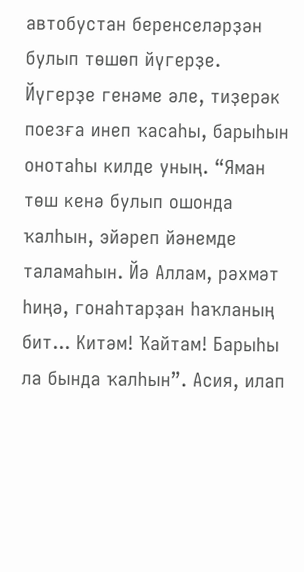автобустан беренселәрҙән булып төшөп йүгерҙе. Йүгерҙе генәме әле, тиҙерәк поезға инеп ҡасаһы, барыһын онотаһы килде уның. “Яман төш кенә булып ошонда ҡалһын, эйәреп йәнемде таламаһын. Йә Аллам, рәхмәт һиңә, гонаһтарҙан һаҡланың бит... Китәм! Ҡайтам! Барыһы ла бында ҡалһын”. Асия, илап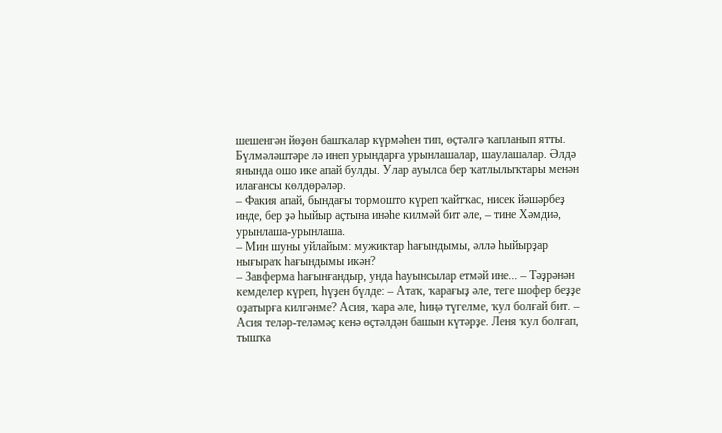шешенгән йөҙөн башҡалар күрмәһен тип, өҫтәлгә ҡапланып ятты. Бүлмәләштәре лә инеп урындарға урынлашалар, шаулашалар. Әлдә янында ошо ике апай булды. Улар ауылса бер ҡатлылыҡтары менән илағансы көлдөрәләр.
– Факия апай, бындағы тормошто күреп ҡайтҡас, нисек йәшәрбеҙ инде, бер ҙә һыйыр аҫтына инәһе килмәй бит әле, – тине Хәмдиә, урынлаша-урынлаша.
– Мин шуны уйлайым: мужиктар һағындымы, әллә һыйырҙар нығыраҡ һағындымы икән?
– Завферма һағынғандыр, унда һауынсылар етмәй ине... – Тәҙрәнән кемделер күреп, һүҙен бүлде: – Атаҡ, ҡарағыҙ әле, теге шофер беҙҙе оҙатырға килгәнме? Асия, ҡара әле, һиңә түгелме, ҡул болғай бит. – Асия теләр-теләмәҫ кенә өҫтәлдән башын күтәрҙе. Леня ҡул болғап, тышҡа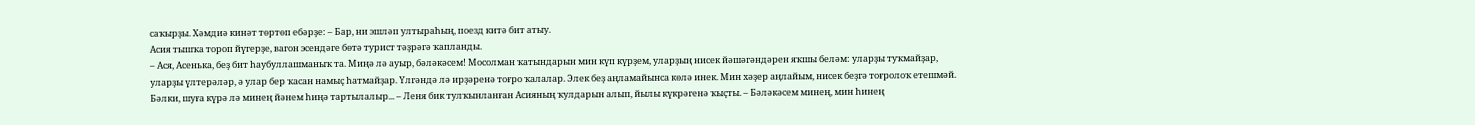саҡырҙы. Хәмдиә кинәт төртөп ебәрҙе: – Бар, ни эшләп ултыраһың, поезд китә бит атыу.
Асия тышҡа тороп йүгерҙе, вагон эсендәге бөтә турист тәҙрәгә ҡапланды.
– Ася, Асенька, беҙ бит һаубуллашманыҡ та. Миңә лә ауыр, бәләкәсем! Мосолман ҡатындарын мин күп күрҙем, уларҙың нисек йәшәгәндәрен яҡшы беләм: уларҙы туҡмайҙар, уларҙы үлтерәләр, ә улар бер ҡасан намыҫ һатмайҙар. Үлгәндә лә ирҙәренә тоғро ҡалалар. Элек беҙ аңламайынса көлә инек. Мин хәҙер аңлайым, нисек беҙгә тоғролоҡ етешмәй. Бәлки, шуға күрә лә минең йәнем һиңә тартылалыр... – Леня бик тулҡынланған Асияның ҡулдарын алып, йылы күкрәгенә ҡыҫты. – Бәләкәсем минең, мин һинең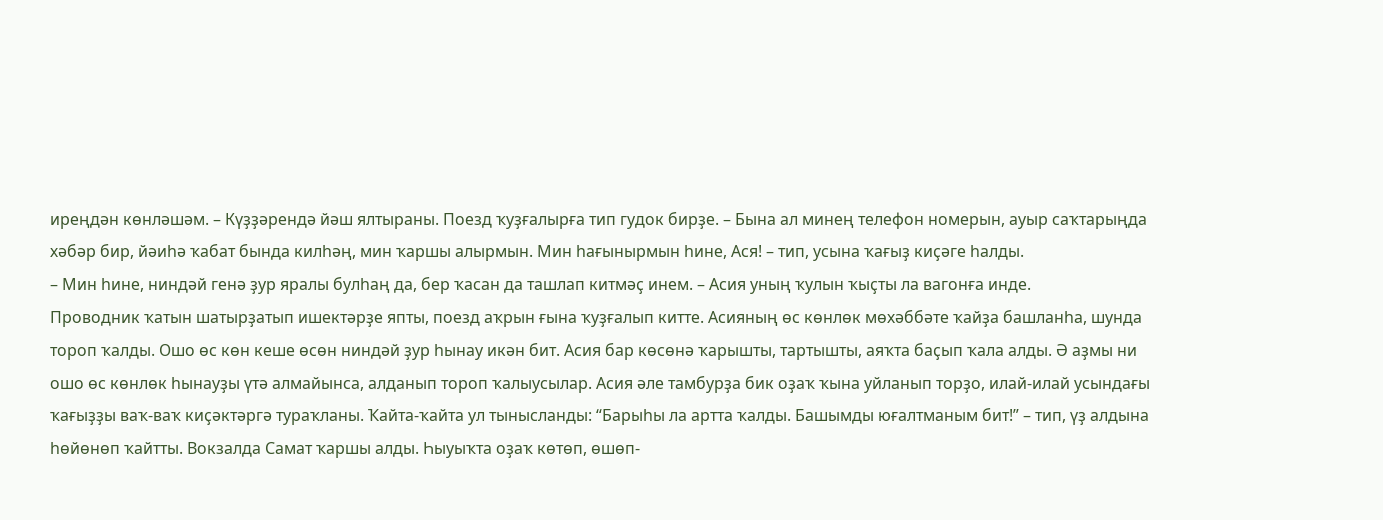иреңдән көнләшәм. – Күҙҙәрендә йәш ялтыраны. Поезд ҡуҙғалырға тип гудок бирҙе. – Бына ал минең телефон номерын, ауыр саҡтарыңда хәбәр бир, йәиһә ҡабат бында килһәң, мин ҡаршы алырмын. Мин һағынырмын һине, Ася! – тип, усына ҡағыҙ киҫәге һалды.
– Мин һине, ниндәй генә ҙур яралы булһаң да, бер ҡасан да ташлап китмәҫ инем. – Асия уның ҡулын ҡыҫты ла вагонға инде.
Проводник ҡатын шатырҙатып ишектәрҙе япты, поезд аҡрын ғына ҡуҙғалып китте. Асияның өс көнлөк мөхәббәте ҡайҙа башланһа, шунда тороп ҡалды. Ошо өс көн кеше өсөн ниндәй ҙур һынау икән бит. Асия бар көсөнә ҡарышты, тартышты, аяҡта баҫып ҡала алды. Ә аҙмы ни ошо өс көнлөк һынауҙы үтә алмайынса, алданып тороп ҡалыусылар. Асия әле тамбурҙа бик оҙаҡ ҡына уйланып торҙо, илай-илай усындағы ҡағыҙҙы ваҡ-ваҡ киҫәктәргә тураҡланы. Ҡайта-ҡайта ул тынысланды: “Барыһы ла артта ҡалды. Башымды юғалтманым бит!” – тип, үҙ алдына һөйөнөп ҡайтты. Вокзалда Самат ҡаршы алды. Һыуыҡта оҙаҡ көтөп, өшөп-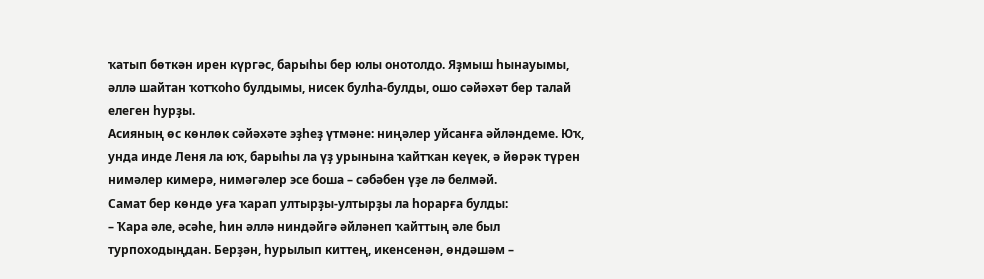ҡатып бөткән ирен күргәс, барыһы бер юлы онотолдо. Яҙмыш һынауымы, әллә шайтан ҡотҡоһо булдымы, нисек булһа-булды, ошо сәйәхәт бер талай елеген һурҙы.
Асияның өс көнлөк сәйәхәте эҙһеҙ үтмәне: ниңәлер уйсанға әйләндеме. Юҡ, унда инде Леня ла юҡ, барыһы ла үҙ урынына ҡайтҡан кеүек, ә йөрәк түрен нимәлер кимерә, нимәгәлер эсе боша – сәбәбен үҙе лә белмәй.
Самат бер көндө уға ҡарап ултырҙы-ултырҙы ла һорарға булды:
– Ҡара әле, әсәһе, һин әллә ниндәйгә әйләнеп ҡайттың әле был турпоходыңдан. Берҙән, һурылып киттең, икенсенән, өндәшәм –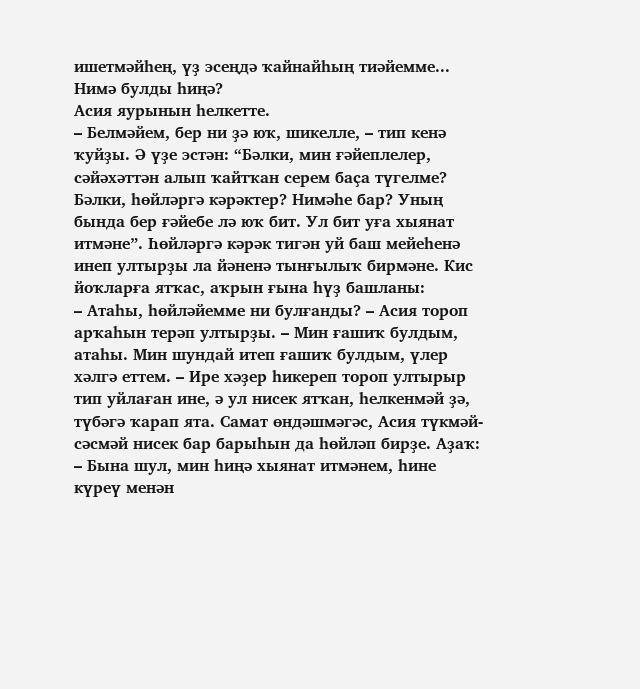ишетмәйһең, үҙ эсеңдә ҡайнайһың тиәйемме... Нимә булды һиңә?
Асия яурынын һелкетте.
– Белмәйем, бер ни ҙә юҡ, шикелле, – тип кенә ҡуйҙы. Ә үҙе эстән: “Бәлки, мин ғәйеплелер, сәйәхәттән алып ҡайтҡан серем баҫа түгелме? Бәлки, һөйләргә кәрәктер? Нимәһе бар? Уның бында бер ғәйебе лә юҡ бит. Ул бит уға хыянат итмәне”. Һөйләргә кәрәк тигән уй баш мейеһенә инеп ултырҙы ла йәненә тынғылыҡ бирмәне. Кис йоҡларға ятҡас, аҡрын ғына һүҙ башланы:
– Атаһы, һөйләйемме ни булғанды? – Асия тороп арҡаһын терәп ултырҙы. – Мин ғашиҡ булдым, атаһы. Мин шундай итеп ғашиҡ булдым, үлер хәлгә еттем. – Ире хәҙер һикереп тороп ултырыр тип уйлаған ине, ә ул нисек ятҡан, һелкенмәй ҙә, түбәгә ҡарап ята. Самат өндәшмәгәс, Асия түкмәй-сәсмәй нисек бар барыһын да һөйләп бирҙе. Аҙаҡ: – Бына шул, мин һиңә хыянат итмәнем, һине күреү менән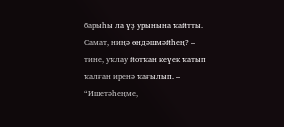барыһы ла үҙ урынына ҡайтты. Самат, ниңә өндәшмәйһең? – тине, уҡлау йотҡан кеүек ҡатып ҡалған иренә ҡағылып. – “Ишетәһеңме,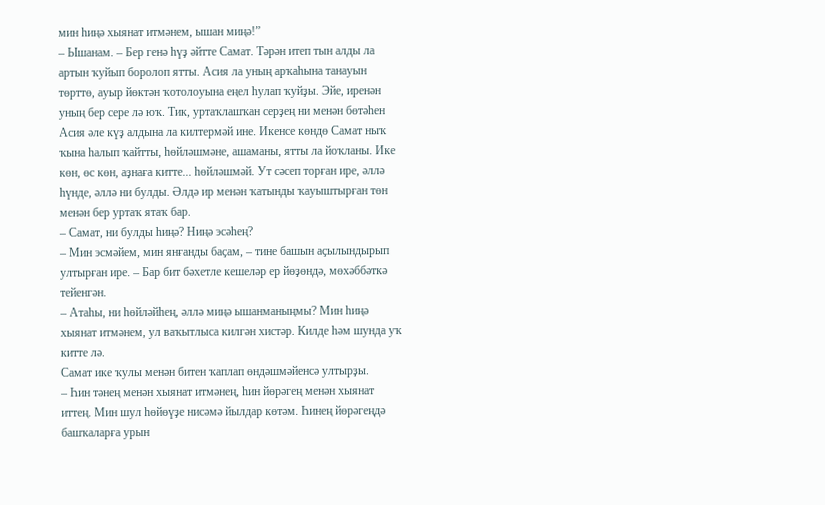мин һиңә хыянат итмәнем, ышан миңә!”
– Ышанам. – Бер генә һүҙ әйтте Самат. Тәрән итеп тын алды ла артын ҡуйып боролоп ятты. Асия ла уның арҡаһына танауын төрттө, ауыр йөктән ҡотолоуына еңел һулап ҡуйҙы. Эйе, иренән уның бер сере лә юҡ. Тик, уртаҡлашҡан серҙең ни менән бөтәһен Асия әле күҙ алдына ла килтермәй ине. Икенсе көндө Самат ныҡ ҡына һалып ҡайтты, һөйләшмәне, ашаманы, ятты ла йоҡланы. Ике көн, өс көн, аҙнаға китте... һөйләшмәй. Ут сәсеп торған ире, әллә һүнде, әллә ни булды. Әлдә ир менән ҡатынды ҡауыштырған төн менән бер уртаҡ ятаҡ бар.
– Самат, ни булды һиңә? Ниңә эсәһең?
– Мин эсмәйем, мин янғанды баҫам, – тине башын аҫылындырып ултырған ире. – Бар бит бәхетле кешеләр ер йөҙөндә, мөхәббәткә тейенгән.
– Атаһы, ни һөйләйһең, әллә миңә ышанманыңмы? Мин һиңә хыянат итмәнем, ул ваҡытлыса килгән хистәр. Килде һәм шунда уҡ китте лә.
Самат ике ҡулы менән битен ҡаплап өндәшмәйенсә ултырҙы.
– Һин тәнең менән хыянат итмәнең, һин йөрәгең менән хыянат иттең. Мин шул һөйөүҙе нисәмә йылдар көтәм. Һинең йөрәгеңдә башҡаларға урын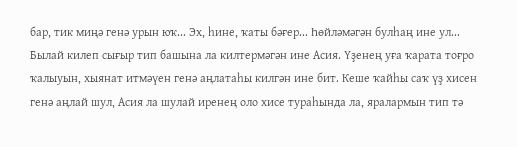бар, тик миңә генә урын юҡ... Эх, һине, ҡаты бәғер... Һөйләмәгән булһаң ине ул...
Былай килеп сығыр тип башына ла килтермәгән ине Асия. Үҙенең уға ҡарата тоғро ҡалыуын, хыянат итмәүен генә аңлатаһы килгән ине бит. Кеше ҡайһы саҡ үҙ хисен генә аңлай шул, Асия ла шулай иренең оло хисе тураһында ла, яралармын тип тә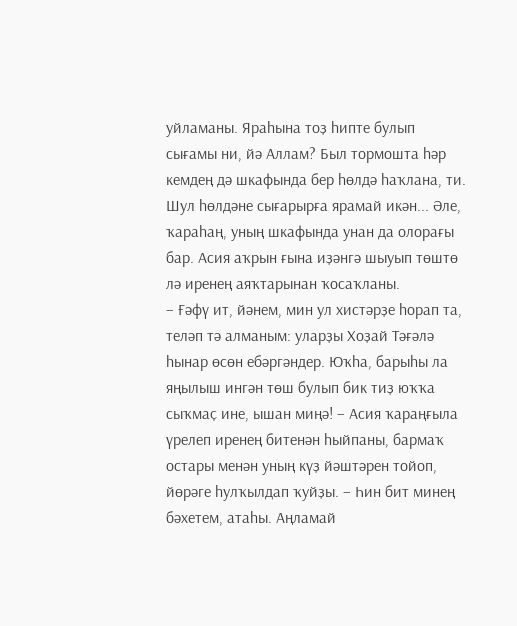уйламаны. Яраһына тоҙ һипте булып сығамы ни, йә Аллам? Был тормошта һәр кемдең дә шкафында бер һөлдә һаҡлана, ти. Шул һөлдәне сығарырға ярамай икән... Әле, ҡараһаң, уның шкафында унан да олорағы бар. Асия аҡрын ғына иҙәнгә шыуып төштө лә иренең аяҡтарынан ҡосаҡланы.
– Ғәфү ит, йәнем, мин ул хистәрҙе һорап та, теләп тә алманым: уларҙы Хоҙай Тәғәлә һынар өсөн ебәргәндер. Юҡһа, барыһы ла яңылыш ингән төш булып бик тиҙ юҡҡа сыҡмаҫ ине, ышан миңә! – Асия ҡараңғыла үрелеп иренең битенән һыйпаны, бармаҡ остары менән уның күҙ йәштәрен тойоп, йөрәге һулҡылдап ҡуйҙы. – Һин бит минең бәхетем, атаһы. Аңламай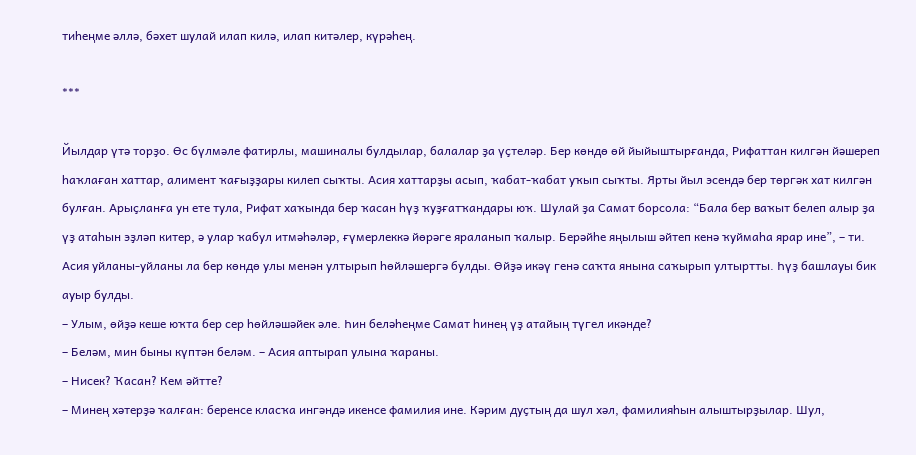тиһеңме әллә, бәхет шулай илап килә, илап китәлер, күрәһең.

***

Йылдар үтә торҙо. Өс бүлмәле фатирлы, машиналы булдылар, балалар ҙа үҫтеләр. Бер көндө өй йыйыштырғанда, Рифаттан килгән йәшереп һаҡлаған хаттар, алимент ҡағыҙҙары килеп сыҡты. Асия хаттарҙы асып, ҡабат-ҡабат уҡып сыҡты. Ярты йыл эсендә бер төргәк хат килгән булған. Арыҫланға ун ете тула, Рифат хаҡында бер ҡасан һүҙ ҡуҙғатҡандары юҡ. Шулай ҙа Самат борсола: “Бала бер ваҡыт белеп алыр ҙа үҙ атаһын эҙләп китер, ә улар ҡабул итмәһәләр, ғүмерлеккә йөрәге яраланып ҡалыр. Берәйһе яңылыш әйтеп кенә ҡуймаһа ярар ине”, – ти.
Асия уйланы-уйланы ла бер көндө улы менән ултырып һөйләшергә булды. Өйҙә икәү генә саҡта янына саҡырып ултыртты. Һүҙ башлауы бик ауыр булды.
– Улым, өйҙә кеше юҡта бер сер һөйләшәйек әле. Һин беләһеңме Самат һинең үҙ атайың түгел икәнде?
– Беләм, мин быны күптән беләм. – Асия аптырап улына ҡараны.
– Нисек? Ҡасан? Кем әйтте?
– Минең хәтерҙә ҡалған: беренсе класҡа ингәндә икенсе фамилия ине. Кәрим дуҫтың да шул хәл, фамилияһын алыштырҙылар. Шул,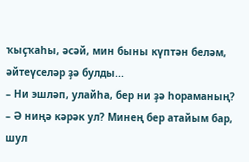ҡыҫҡаһы, әсәй, мин быны күптән беләм, әйтеүселәр ҙә булды...
– Ни эшләп, улайһа, бер ни ҙә һораманың?
– Ә ниңә кәрәк ул? Минең бер атайым бар, шул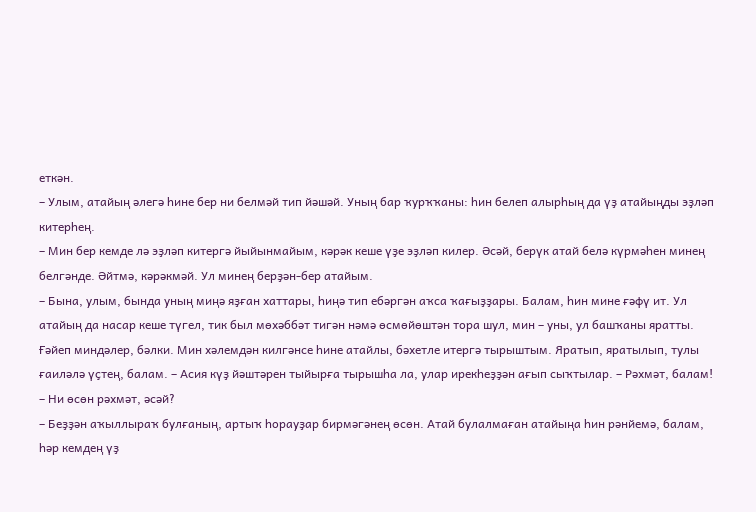еткән.
– Улым, атайың әлегә һине бер ни белмәй тип йәшәй. Уның бар ҡурҡҡаны: һин белеп алырһың да үҙ атайыңды эҙләп китерһең.
– Мин бер кемде лә эҙләп китергә йыйынмайым, кәрәк кеше үҙе эҙләп килер. Әсәй, берүк атай белә күрмәһен минең белгәнде. Әйтмә, кәрәкмәй. Ул минең берҙән-бер атайым.
– Бына, улым, бында уның миңә яҙған хаттары, һиңә тип ебәргән аҡса ҡағыҙҙары. Балам, һин мине ғәфү ит. Ул атайың да насар кеше түгел, тик был мөхәббәт тигән нәмә өсмөйөштән тора шул, мин – уны, ул башҡаны яратты. Ғәйеп миндәлер, бәлки. Мин хәлемдән килгәнсе һине атайлы, бәхетле итергә тырыштым. Яратып, яратылып, тулы ғаиләлә үҫтең, балам. – Асия күҙ йәштәрен тыйырға тырышһа ла, улар ирекһеҙҙән ағып сыҡтылар. – Рәхмәт, балам!
– Ни өсөн рәхмәт, әсәй?
– Беҙҙән аҡыллыраҡ булғаның, артыҡ һорауҙар бирмәгәнең өсөн. Атай булалмаған атайыңа һин рәнйемә, балам, һәр кемдең үҙ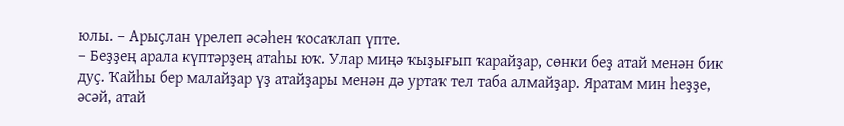юлы. – Арыҫлан үрелеп әсәһен ҡосаҡлап үпте.
– Беҙҙең арала күптәрҙең атаһы юҡ. Улар миңә ҡыҙығып ҡарайҙар, сөнки беҙ атай менән бик дуҫ. Ҡайһы бер малайҙар үҙ атайҙары менән дә уртаҡ тел таба алмайҙар. Яратам мин һеҙҙе, әсәй, атай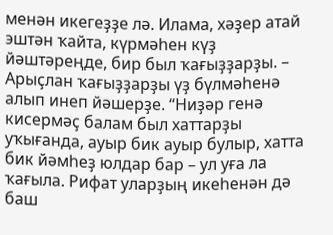менән икегеҙҙе лә. Илама, хәҙер атай эштән ҡайта, күрмәһен күҙ йәштәреңде, бир был ҡағыҙҙарҙы. – Арыҫлан ҡағыҙҙарҙы үҙ бүлмәһенә алып инеп йәшерҙе. “Ниҙәр генә кисермәҫ балам был хаттарҙы уҡығанда, ауыр бик ауыр булыр, хатта бик йәмһеҙ юлдар бар – ул уға ла ҡағыла. Рифат уларҙың икеһенән дә баш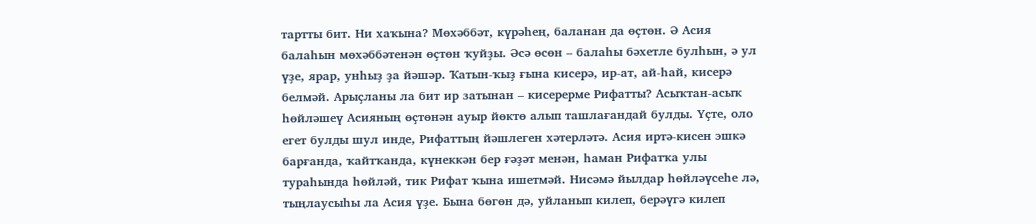тартты бит. Ни хаҡына? Мөхәббәт, күрәһең, баланан да өҫтөн. Ә Асия балаһын мөхәббәтенән өҫтөн ҡуйҙы. Әсә өсөн – балаһы бәхетле булһын, ә ул үҙе, ярар, унһыҙ ҙа йәшәр. Ҡатын-ҡыҙ ғына кисерә, ир-ат, ай-һай, кисерә белмәй. Арыҫланы ла бит ир затынан – кисерерме Рифатты? Асыҡтан-асыҡ һөйләшеү Асияның өҫтөнән ауыр йөктө алып ташлағандай булды. Үҫте, оло егет булды шул инде, Рифаттың йәшлеген хәтерләтә. Асия иртә-кисен эшкә барғанда, ҡайтҡанда, күнеккән бер ғәҙәт менән, һаман Рифатҡа улы тураһында һөйләй, тик Рифат ҡына ишетмәй. Нисәмә йылдар һөйләүсеһе лә, тыңлаусыһы ла Асия үҙе. Бына бөгөн дә, уйланып килеп, берәүгә килеп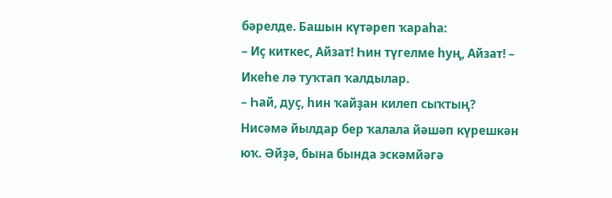бәрелде. Башын күтәреп ҡараһа:
– Иҫ киткес, Айзат! Һин түгелме һуң, Айзат! – Икеһе лә туҡтап ҡалдылар.
– Һай, дуҫ, һин ҡайҙан килеп сыҡтың? Нисәмә йылдар бер ҡалала йәшәп күрешкән юҡ. Әйҙә, бына бында эскәмйәгә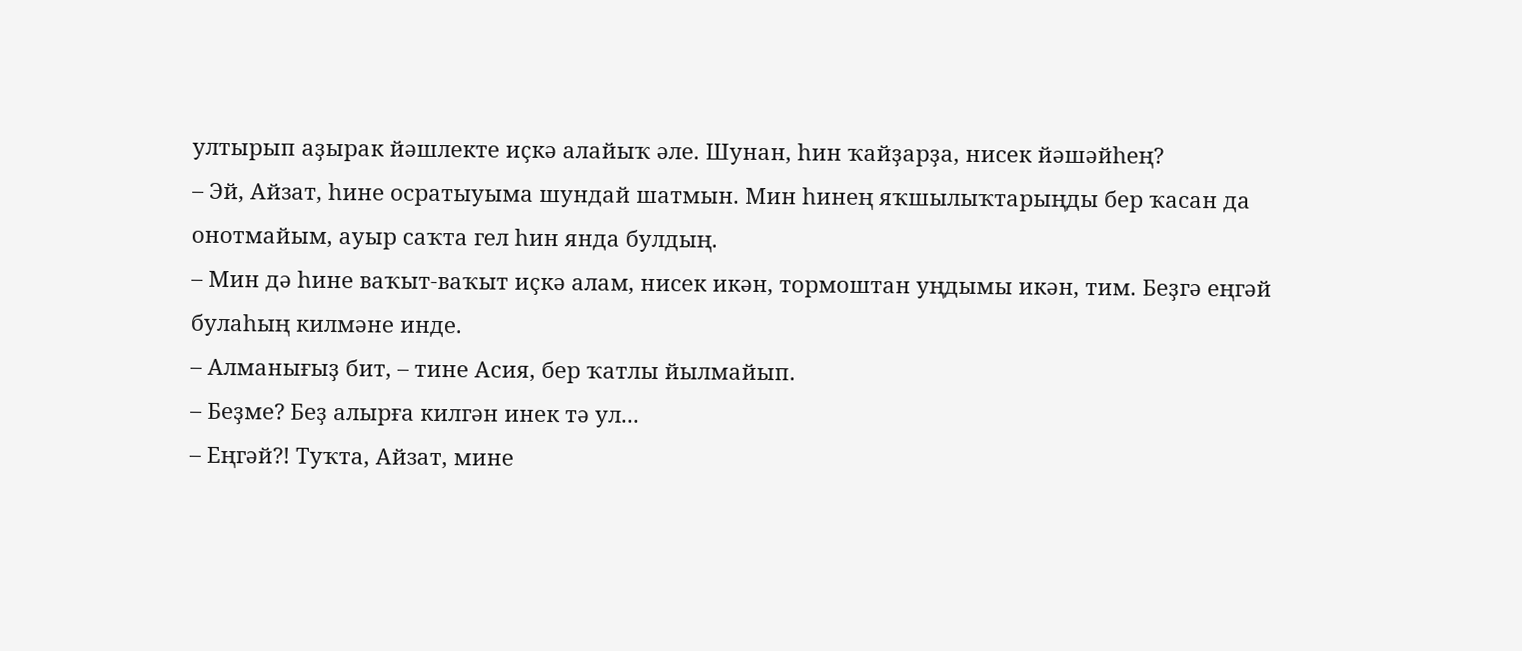ултырып аҙырак йәшлекте иҫкә алайыҡ әле. Шунан, һин ҡайҙарҙа, нисек йәшәйһең?
– Эй, Айзат, һине осратыуыма шундай шатмын. Мин һинең яҡшылыҡтарыңды бер ҡасан да онотмайым, ауыр саҡта гел һин янда булдың.
– Мин дә һине ваҡыт-ваҡыт иҫкә алам, нисек икән, тормоштан уңдымы икән, тим. Беҙгә еңгәй булаһың килмәне инде.
– Алманығыҙ бит, – тине Асия, бер ҡатлы йылмайып.
– Беҙме? Беҙ алырға килгән инек тә ул...
– Еңгәй?! Туҡта, Айзат, мине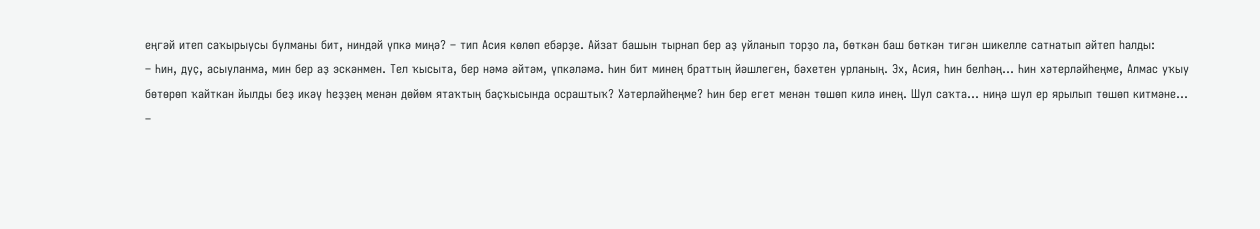еңгәй итеп саҡырыусы булманы бит, ниндәй үпкә миңә? – тип Асия көлөп ебәрҙе. Айзат башын тырнап бер аҙ уйланып торҙо ла, бөткән баш бөткән тигән шикелле сатнатып әйтеп һалды:
– Һин, дуҫ, асыуланма, мин бер аҙ эскәнмен. Тел ҡысыта, бер нәмә әйтәм, үпкәләмә. Һин бит минең браттың йәшлеген, бәхетен урланың. Эх, Асия, һин белһәң... Һин хәтерләйһеңме, Алмас уҡыу бөтөрөп ҡайткан йылды беҙ икәү һеҙҙең менән дөйөм ятаҡтың баҫҡысында осраштыҡ? Хәтерләйһеңме? Һин бер егет менән төшөп килә инең. Шул саҡта... ниңә шул ер ярылып төшөп китмәне...
–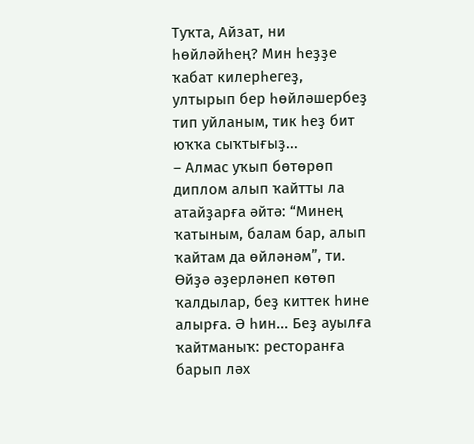Туҡта, Айзат, ни һөйләйһең? Мин һеҙҙе ҡабат килерһегеҙ, ултырып бер һөйләшербеҙ тип уйланым, тик һеҙ бит юҡҡа сыҡтығыҙ...
– Алмас уҡып бөтөрөп диплом алып ҡайтты ла атайҙарға әйтә: “Минең ҡатыным, балам бар, алып ҡайтам да өйләнәм”, ти. Өйҙә әҙерләнеп көтөп ҡалдылар, беҙ киттек һине алырға. Ә һин... Беҙ ауылға ҡайтманыҡ: ресторанға барып ләх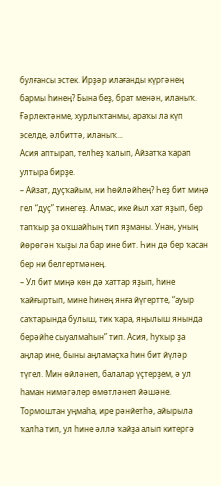булғансы эстек. Ирҙәр илағанды күргәнең бармы һинең? Бына беҙ, брат менән, иланыҡ. Ғәрлектәнме, хурлыҡтанмы, араҡы ла күп эселде, әлбиттә, иланыҡ...
Асия аптырап, телһеҙ ҡалып, Айзатҡа ҡарап ултыра бирҙе.
– Айзат, дуҫҡайым, ни һөйләйһең? Һеҙ бит миңә гел “дуҫ” тинегеҙ. Алмас, ике йыл хат яҙып, бер тапҡыр ҙа оҡшайһың тип яҙманы. Унан, уның йөрөгән ҡыҙы ла бар ине бит. Һин дә бер ҡасан бер ни белгертмәнең.
– Ул бит миңә көн дә хаттар яҙып, һине ҡайғыртып, мине һинең янға йүгертте, “ауыр саҡтарында булыш, тик ҡара, яңылыш янында берәйһе сыуалмаһын” тип. Асия, һуҡыр ҙа аңлар ине, быны аңламаҫҡа һин бит йүләр түгел. Мин өйләнеп, балалар үҫтерҙем, ә ул һаман нимәгәлер өмөтләнеп йәшәне. Тормоштан уңмаһа, ире рәнйетһә, айырыла ҡалһа тип, ул һине әллә ҡайҙа алып китергә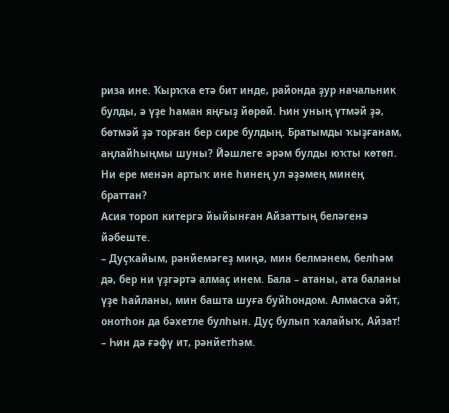риза ине. Ҡырҡҡа етә бит инде, районда ҙур начальник булды, ә үҙе һаман яңғыҙ йөрөй. Һин уның үтмәй ҙә, бөтмәй ҙә торған бер сире булдың. Братымды ҡыҙғанам, аңлайһыңмы шуны? Йәшлеге әрәм булды юҡты көтөп. Ни ере менән артыҡ ине һинең ул әҙәмең минең браттан?
Асия тороп китергә йыйынған Айзаттың беләгенә йәбеште.
– Дуҫҡайым, рәнйемәгеҙ миңә, мин белмәнем, белһәм дә, бер ни үҙгәртә алмаҫ инем. Бала – атаны, ата баланы үҙе һайланы, мин башта шуға буйһондом. Алмасҡа әйт, онотһон да бәхетле булһын. Дуҫ булып ҡалайыҡ, Айзат!
– Һин дә ғәфү ит, рәнйетһәм.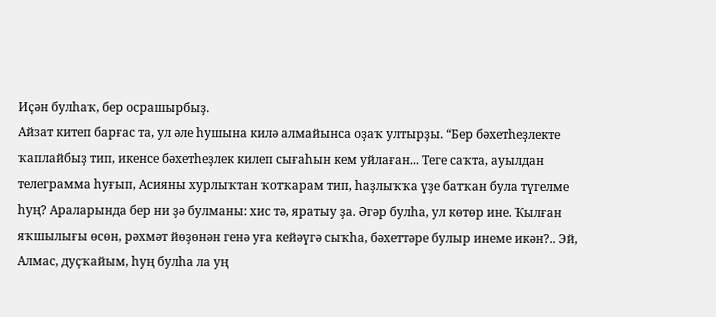Иҫән булһаҡ, бер осрашырбыҙ.
Айзат китеп барғас та, ул әле һушына килә алмайынса оҙаҡ ултырҙы. “Бер бәхетһеҙлекте ҡаплайбыҙ тип, икенсе бәхетһеҙлек килеп сығаһын кем уйлаған... Теге саҡта, ауылдан телеграмма һуғып, Асияны хурлыҡтан ҡотҡарам тип, һаҙлыҡҡа үҙе батҡан була түгелме һуң? Араларында бер ни ҙә булманы: хис тә, яратыу ҙа. Әгәр булһа, ул көтөр ине. Ҡылған яҡшылығы өсөн, рәхмәт йөҙөнән генә уға кейәүгә сыҡһа, бәхеттәре булыр инеме икән?.. Эй, Алмас, дуҫҡайым, һуң булһа ла уң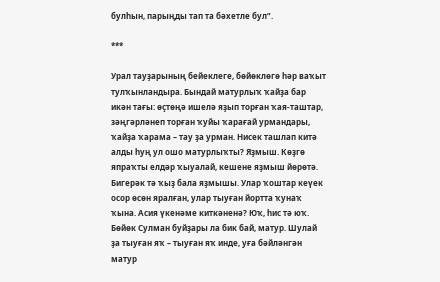булһын, парыңды тап та бәхетле бул”.

***

Урал тауҙарының бейеклеге, бөйөклөгө һәр ваҡыт тулҡынландыра. Бындай матурлыҡ ҡайҙа бар икән тағы: өҫтөңә ишелә яҙып торған ҡая-таштар, зәңгәрләнеп торған ҡуйы ҡарағай урмандары, ҡайҙа ҡарама – тау ҙа урман. Нисек ташлап китә алды һуң ул ошо матурлыҡты? Яҙмыш. Көҙгө япраҡты елдәр ҡыуалай, кешене яҙмыш йөрөтә. Бигерәк тә ҡыҙ бала яҙмышы. Улар ҡоштар кеүек осор өсөн яралған, улар тыуған йортта ҡунаҡ ҡына. Асия үкенәме киткәненә? Юҡ, һис тә юҡ. Бөйөк Сулман буйҙары ла бик бай, матур. Шулай ҙа тыуған яҡ – тыуған яҡ инде, уға бәйләнгән матур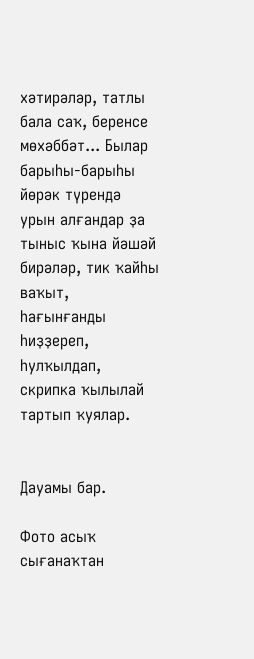хәтирәләр, татлы бала саҡ, беренсе мөхәббәт... Былар барыһы-барыһы йөрәк түрендә урын алғандар ҙа тыныс ҡына йәшәй бирәләр, тик ҡайһы ваҡыт, һағынғанды һиҙҙереп, һулҡылдап, скрипка ҡылылай тартып ҡуялар.


Дауамы бар.

Фото асыҡ сығанаҡтан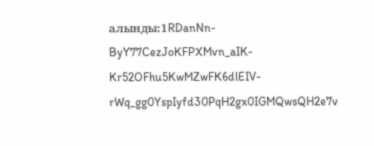алынды:1RDanNn-ByY77CezJoKFPXMvn_aIK-Kr52OFhu5KwMZwFK6dlEIV-rWq_gg0YspIyfd30PqH2gx0IGMQwsQH2e7v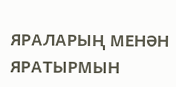ЯРАЛАРЫҢ МЕНӘН ЯРАТЫРМЫН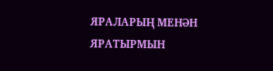ЯРАЛАРЫҢ МЕНӘН ЯРАТЫРМЫН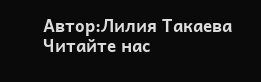Автор:Лилия Такаева
Читайте нас